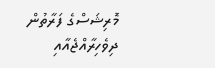މޮރިޝަސްގެ ފަރާތުން ދިވެހިރާއްޖެއާއި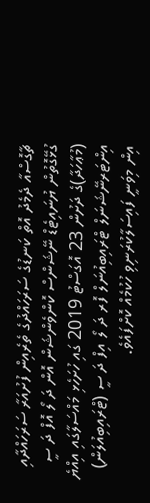ޗާގޮސްއާ ދެމެދު އޮތް ކަނޑުގެ ސަރަހައްދުގެ ތެރެއިން ފުށުއަރާ ސަރަހައްދާއި ގުޅޭގޮތުން ޔުނައިޓެޑް ނޭޝަންސް ކޮންވެންޝަން އޮން ދަ ލޯ އޮފް ދަ ސީ (މުޢާހަދާ)ގެ ދަށުން 23 އޮގަސްޓު 2019 ގައި ހުށަހެޅި މައްސަލާގައި އިއްޔެ އިންޓަރނޭޝަނަލް ޓްރައިބިއުނަލް ފޮރ ދަ ލޯ އިފް ދަ ސީ (ޓްރައިބިއުލަން) އިން މިވަނީ ފައިސަލާކުރަނިވި ހުކުމެއް ކޮށްފައެވެ.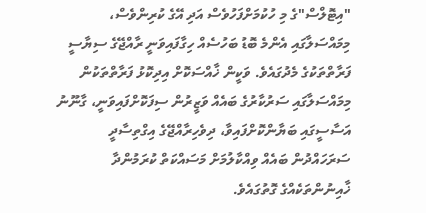"އިޓޮލްސް"ގެ މި ހުކުމަށްފަހުވެސް އަދި އޭގެ ކުރިންވެސް، މިމައްސަލާގައި އެންމެ ބޮޑު ބަހުސެއް ހިގާފައިވަނީ ރާއްޖޭގެ ސިޔާސީ ފަރާތްތަކުގެ މެދުގައެވެ. ވަކީން ޚާއްސަކޮށް އިދިކޮޅު ފަރާތްތަކުން މިމައްސަލާގައި ސަރުކާރުގެ ބައެއް ވަޒީރުން ސިފަކޮށްފައިވަނީ، ގާނޫނު އަސާސީގައި ބަޔާންކޮށްފައިވާ، ދިވެހިރާއްޖޭގެ އިގްތިސާދީ ސަރަހައްދުން ބައެއް ވިއްކާލުމަށް މަސައްކަތް ކުރަމުންދާ ޚާއިނުންތަކެއްގެ ގޮތުގައެވެ.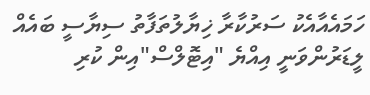ހަމައެއާއެކު ސަރުކާރާ ޚިޔާލުތަފާތު ސިޔާސީ ބައެއް ލީޑަރުންވަނީ އިއްޔެ "އިޓޮލްސް"އިން ކުރި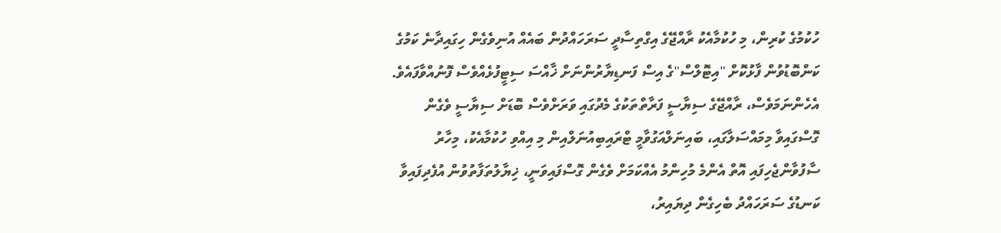ހުކުމުގެ ކުރިން، މި ހުކުމާއެކު ރާއްޖޭގެ އިގްތިސާދީ ސަރަހައްދުން ބައެއް އުނިވެގެން ހިގައިދާނެ ކަމުގެ ކަންބޮޑުވުން ފާޅުކޮށް "އިޓޮލްސް"ގެ އިސް ފަނޑިޔާރުންނަށް ޚާއްސަ ސިޓީފުޅެއްވެސް ފޮނުއްވާފައެވެ.
އެހެންނަމަވެސް، ރާއްޖޭގެ ސިޔާސީ ފަރާތްތަކުގެ މެދުގައި ވަރަށްވެސް ބޮޑަށް ސިޔާސީ ވެގެން ގޮސްގައިވާ މިމައްސަލާގައި، ބައިނަލްއަގުވާމީ ޓްރައިބިއުނަލްއިން މި އިއްވި ހުކުމާއެކު، މިހާރު ސާފުވާންޖެހިފައި އޮތް އެންމެ މުހިންމު އެއްކަމަށް ވެގެން ގޮސްފައިވަނީ، ޚިޔާލުތަފާތުވުން އުފެދިފައިވާ ކަނޑުގެ ސަރަހައްދު ބެހިގެން ދިޔައިރު،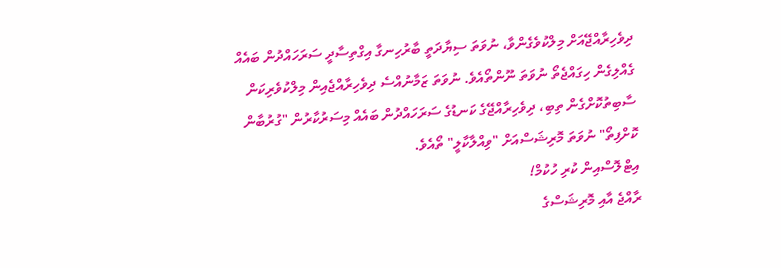ދިވެހިރާއްޖޭއަށް މިލްކުވެގެންވާ، ނުވަތަ ސިޔާދަތީ ބާރުހިނގާ އިގްތިސާދީ ސަރަހައްދުން ބައެއް ގެއްލިގެން ހިގައްޖެތޯ ނުވަތަ ނޫންތޯއެވެ. ނުވަތަ ޒަމާނުއްސެ ދިވެހިރާއްޖެއިން މިލްކުވެރިކަން ސާބިތުކޮށްގެން ތިބި، ދިވެހިރާއްޖޭގެ ކަނޑުގެ ސަރަހައްދުން ބައެއް މިސަރުކާރުން "ގުރުބާން ކޮށްފިތޯ" ނުވަތަ މޮރިޝަސްއަށް "ވިއްލާކާލީ" ތޯއެވެ.
އިޓްލޮސްއިން ކުރި ހުކުމް!
ރާއްޖެ އާއި މޮރިޝަސްގެ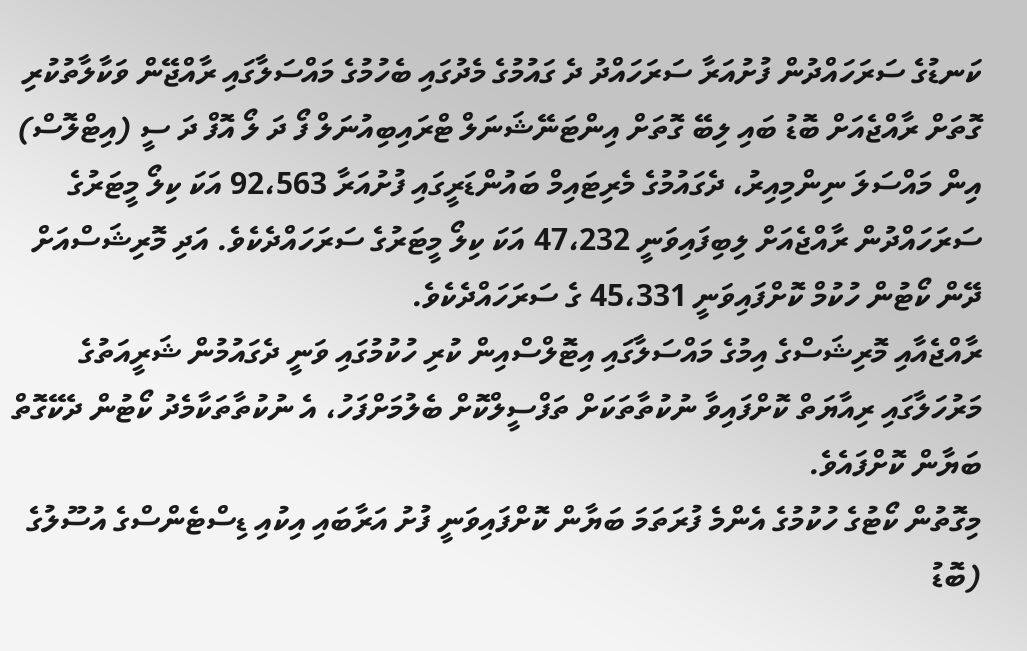ކަނޑުގެ ސަރަހައްދުން ފުށުއަރާ ސަރަހައްދު ދެ ގައުމުގެ މެދުގައި ބެހުމުގެ މައްސަލާގައި ރާއްޖޭން ވަކާލާތުކުރި ގޮތަށް ރާއްޖެއަށް ބޮޑު ބައި ލިބޭ ގޮތަށް އިންޓަނޭޝަނަލް ޓްރައިބިއުނަލް ފޯ ދަ ލޯ އޮފް ދަ ސީ (އިޓްލޮސް) އިން މައްސަލަ ނިންމިއިރު، ދެގައުމުގެ މެރިޓައިމް ބައުންޑަރީގައި ފުށުއަރާ 92،563 އަކަ ކިލޯ މީޓަރުގެ ސަރަހައްދުން ރާއްޖެއަށް ލިބިފައިވަނީ 47،232 އަކަ ކިލޯ މީޓަރުގެ ސަރަހައްދެކެވެ. އަދި މޮރިޝަސްއަށް ދޭން ކޯޓުން ހުކުމް ކޮށްފައިވަނީ 45،331 ގެ ސަރަހައްދެކެވެ.
ރާއްޖެއާއި މޮރިޝަސްގެ އިމުގެ މައްސަލާގައި އިޓޮލްސްއިން ކުރި ހުކުމުގައި ވަނީ ދެގައުމުން ޝަރީއަތުގެ މަރުހަލާގައި ރިއާޔަތް ކޮށްފައިވާ ނުކުތާތަކަށް ތަފްސީލްކޮށް ބެލުމަށްފަހު، އެ ނުކުތާތަކާމެދު ކޯޓުން ދެކޭގޮތް ބަޔާން ކޮށްފައެވެ.
މިގޮތުން ކޯޓުގެ ހުކުމުގެ އެންމެ ފުރަތަމަ ބަޔާން ކޮށްފައިވަނީ ފުށު އަރާބައި އިކުއި ޑިސްޓެންސްގެ އުސޫލުގެ (ބޮޑު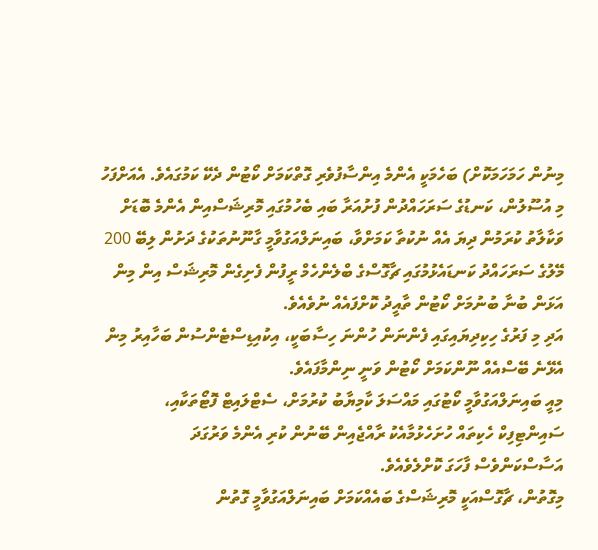މިނުން ހަމަހަމަކޮށް) ބަހެމަކީ އެންމެ އިންސާފުވެރި ގޮތްކަމަށް ކޯޓުން ދެކޭ ކަމުގައެވެ. އެއަށްފަހު މި އުސޫލުން، ކަނޑުގެ ސަރަހައްދުން ފުށުއަރާ ބައި ބެހުމުގައި މޮރިޝަސްއިން އެންމެ ބޮޑަށް ވަކާލާތު ކުރަމުން ދިޔަ އެއް ނުކުތާ ކަމަށްވާ، ބައިނަލްއަގުވާމީ ގާނޫނުތަކުގެ ދަށުން ލިބޭ 200 މޭލުގެ ސަރަހައްދު ކަނޑައެޅުމުގައި ޗާގޮސްގެ ބްލެންހެމް ރީފުން ފެށިގެން މޮރިޝަސް އިން މިން އަޅަން ބުނާ ބުނުމަށް ކޯޓުން ތާއީދު ކޮށްފައެއް ނުވެއެވެ.
އަދި މި ފަރުގެ ހިކިދިޔައިގައި ފެންނަން ހުންނަ ހިސާބަކީ، އިކުއިޑިސްޓެންސުން ބަހާއިރު މިން އެޅޭނެ ބޭސްއެއް ނޫންކަމަށް ކޯޓުން ވަނީ ނިންމާފައެވެ.
މިއީ ބައިނަލްއަގުވާމީ ކޯޓުގައި މައްސަލަ ކާމިޔާބު ކުރުމަށް، ސެޓްލައިޓް ފޮޓޯތަކާއި، ސައިންޓިފިކް ހެކިތައް ހުށަހެޅުމާއެކު ރާއްޖެއިން ބޭނުން ކުރި އެންމެ ވަރުގަދަ އަސާސްކަންވެސް ފާހަގަ ކޮށްލެވެއެވެ.
މިގޮތުން، ޗާގޮސްއަކީ މޮރިޝަސްގެ ބައެއްކަމަށް ބައިނަލްއަގުވާމީ ގޮތުން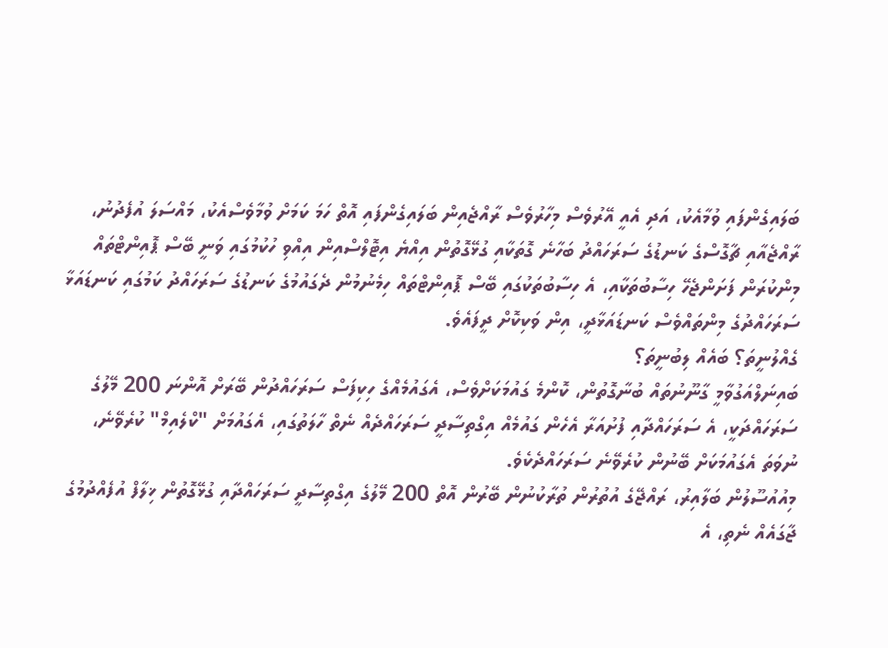ބަލައިގެންފައި ވުމާއެކު، އަދި އެއީ އޭރުވެސް މިހާރުވެސް ރާއްޖެއިން ބަލައިގެންފައި އޮތް ހަމަ ކަމަށް ވުމާވެސްއެކު، މައްސަލަ އުފެދުނު، ރާއްޖެއާއި ޗާގޮސްގެ ކަނޑުގެ ސަރަހައްދު ބަހާނެ ގޮތަކާއި ގުޅޭގޮތުން އިއްޔެ އިޓޮލްސްއިން އިއްވި ހުކުމުގައި ވަނީ ބޭސް ޕޮއިންޓްތައް މިންކުރަން ފަށަންޖެހޭ ހިސާބުތަކާއި، އެ ހިސާބުތަކުގައި ބޭސް ޕޮއިންޓްތައް ހިމެނުމުން ދެގައުމުގެ ކަނޑުގެ ސަރަހައްދު ކަމުގައި ކަނޑައަޅާ ސަރަހައްދުގެ މިންތައްވެސް ކަނޑައަޅާދީ، އިން ވަކިކޮށް ދީފައެވެ.
ގެއްލުނީތަ؟ ބައެއް ލިބުނީތަ؟
ބައިނަލްއަގުވާމީ ގާނޫނުތައް ބުނާގޮތުން، ކޮންމެ ގައުމަކަށްވެސް، އެގައުމެއްގެ ހިކިފަސް ސަރަހައްދުން ބޭރަށް އޮންނަ 200 މޭލުގެ ސަރަހައްދަކީ، އެ ސަރަހައްދާއި ފުށުއަރާ އެހެން ގައުމެއް އިގްތިސާދީ ސަރަހައްދެއް ނެތް ހާލަތުގައި، އެގައުމަށް "ކްލެއިމް" ކުރެވޭނެ، ނުވަތަ އެގައުމަކަށް ބޭނުން ކުރެވޭނެ ސަރަހައްދެކެވެ.
މިއުއުސޫލުން ބަލާއިރު، ރައްޖޭގެ އުތުރުން ތުރާކުނުން ބޭރުން އޮތް 200 މޭލުގެ އިގްތިސާދީ ސަރަހައްދާއި ގުޅޭގޮތުން ޚިލާފް އުފެއްދުމުގެ ޖާގައެއް ނެތި، އެ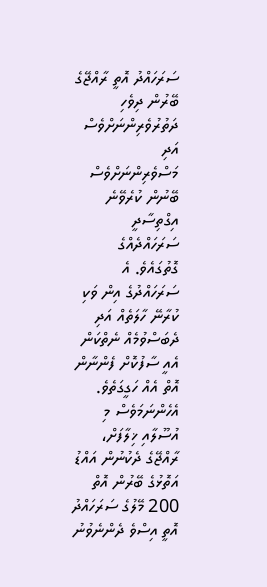ސަރަހައްދު އޮތީ ރާއްޖޭގެ ބޭރުން ދިވެހި ދަތުރުވެރިންނަށްވެސް އަދި މަސްވެރިންނަށްވެސް ބޭނުން ކުރެވޭނެ އިގްތިސާދީ ސަރަހައްދެއްގެ ގޮތުގައެވެ. އެ ސަރަހައްދުގެ އިން ވަކި ކުރާނޭ ހާލަތެއް އަދި ދެބަސްވުމެއް ނެތްކަން އެއީ ސާފުކޮށް ފެންނާން އޮތް އެއް ހަގީގަތެވެ.
އެހެންނަމަވެސް މި އުސޫލާއި ޚިލާފަށް، ރާއްޖޭގެ ދެކުނުން އައްޑު އަތޮޅުގެ ބޭރުން އޮތް 200 މޭލުގެ ސަރަހައްދު އޮތީ އިސްވެ ދެންނެވުނު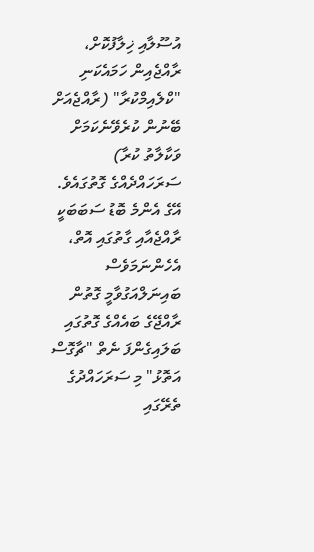އުސޫލާއި ޚިލާފުކޮށް، ރާއްޖެއިން ހަމައެކަނި "ކްލެއިމްކުރާ" (ރާއްޖެއަށް ބޭނުން ކުރެވޭނެކަމަށް ވަކާލާތު ކުރާ) ސަރަހައްދެއްގެ ގޮތުގައެވެ.
އޭގެ އެންމެ ބޮޑު ސަބަބަކީ ރާއްޖެއާއި ގާތުގައި އޮތް، އެހެންނަމަވެސް ބައިނަލްއަގުވާމީ ގޮތުން ރާއްޖޭގެ ބައެއްގެ ގޮތުގައި ބަލައިގެންފަ ނެތް "ޗާގޮސް އަތޮޅު" މި ސަރަހައްދުގެ ތެރޭގައި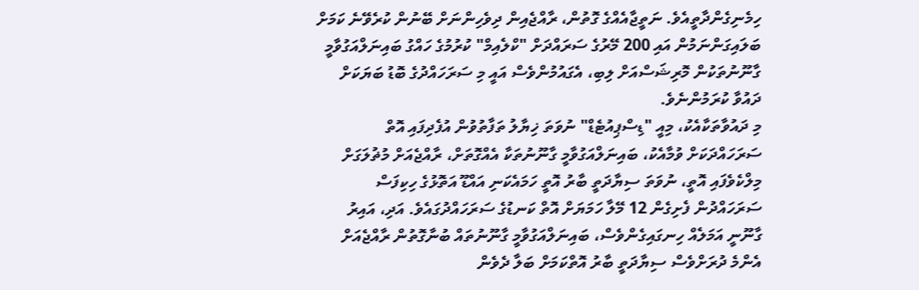ހިމެނިގެންދާތީއެވެ. ނަތީޖާއެއްގެ ގޮތުން، ރާއްޖެއިން ދިވެހިންނަށް ބޭނުން ކުރެވޭނެ ކަމަށް ބަލައިގަންނަމުން އައި 200 މޭރުގެ ސަރައްދަށް "ކްލެއިމް" ކުރުމުގެ ހައްގު ބައިނަލްއަގުވާމީ ގާނޫނުތަކުން މޮރިޝަސްއަށް ލިބި، އެގައުމުންވެސް އައީ މި ސަރަހައްދުގެ ބޮޑު ބަޔަކަށް ދައުވާ ކުރަމުންނެވެ.
މި ދައުވާތަކާއެކު، މިއީ "ޑިސްޕިއުޓެޑް" ނުވަތަ ޚިޔާލު ތަފާތުވުން އުފެދިފައި އޮތް ސަރަހައްދަކަށް ވުމާއެކު، ބައިނަލްއަގުވާމީ ގާނޫނުތަކާ އެއްގޮތަށް، ރާއްޖެއަށް މުޡުލަގަށް މިލްކެވެފައި އޮތީ، ނުވަތަ ސިޔާދަތީ ބާރު އޮތީ ހަމައެކަނި އައްޑޫ އަތޮޅުގެ ހިކިފަސް ސަރަހައްދުން ފެށިގެން 12 މޭލާ ހަމަޔަށް އޮތް ކަނޑުގެ ސަރަހައްދުގައެވެ. އަދި، އައިރު ގާނޫނީ އަމަލެއް ހިނގައިގެންވެސް، ބައިނަލްއަގުވާމީ ގާނޫނުތައް ބުނާގޮތުން ރާއްޖެއަށް އެންމެ ދުރަށްވެސް ސިޔާދަތީ ބާރު އޮތްކަމަށް ބަލާ ދެވެން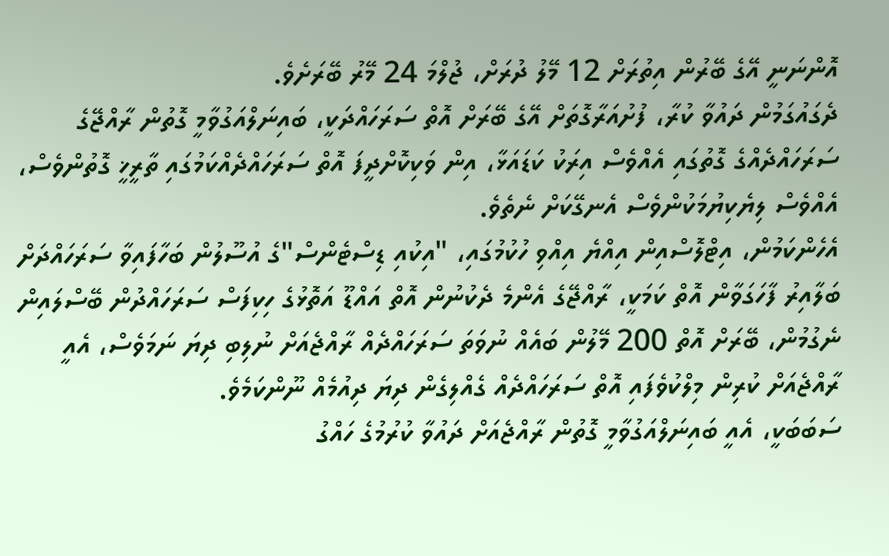އޮންނަނީ އޭގެ ބޭރުން އިތުރަށް 12 މޭލު ދުރަށް، ޖުލްމަ 24 މޭރު ބޭރަށެވެ.
ދެގައުގަމުން ދައުވާ ކުރާ، ފުށުއަރާގޮތަށް އޭގެ ބޭރަށް އޮތް ސަރަހައްދަކީ، ބައިނަލްއަގުވާމީ ގޮތުން ރާއްޖޭގެ ސަރަހައްދެއްގެ ގޮތުގައި އެއްވެސް އިރަކު ކަޑައަޅާ، އިން ވަކިކޮށްދީފަ އޮތް ސަރަހައްދެއްކަމުގައި ތާރީޚީ ގޮތުންވެސް، އެއްވެސް ލިޔެކިޔުމަކުންވެސް އެނގޭކަށް ނެތެވެ.
އެހެންކަމުން، އިޓްލޮސްއިން އިއްޔެ އިއްވި ހުކުމުގައި، "އިކުއި ޑިސްޓެންސް"ގެ އުސޫލުން ބަހާފައިވާ ސަރަހައްދަށް ބަލާއިރު ފާހަގަވާން އޮތް ކަމަކީ، ރާއްޖޭގެ އެންމެ ދެކުނުން އޮތް އައްޑޫ އަތޮޅުގެ ހިކިފަސް ސަރަހައްދުން ބޭސްލައިން ނެގުމުން، ބޭރަށް އޮތް 200 މޭލުން ބައެއް ނުވަތަ ސަރަހައްދެއް ރާއްޖެއަށް ނުލިބި ދިޔަ ނަމަވެސް، އެއީ ރާއްޖެއަށް ކުރިން މިލްކުވެފައި އޮތް ސަރަހައްދެއް ގެއްލިގެން ދިޔަ ދިއުމެއް ނޫންކަމެވެ.
ސަބަބަކީ، އެއީ ބައިނަލްއަގުވާމީ ގޮތުން ރާއްޖެއަށް ދައުވާ ކުރުމުގެ ހައްގު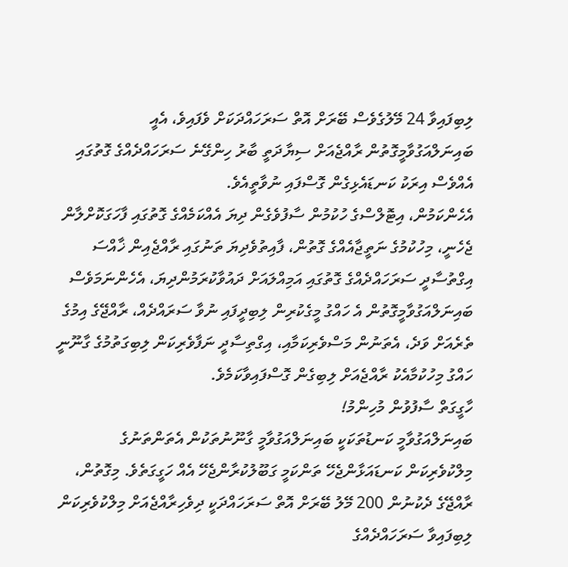ލިބިފައިވާ 24 މޭލުގެވެސް ބޭރަށް އޮތް ސަރަހައްދަކަށް ވެފައިވެ، އެއީ ބައިނަލްއަގުވާމީގޮތުން ރާއްޖެއަށް ސިޔާދަތީ ބާރު ހިންގޭނެ ސަރަހައްދެއްގެ ގޮތުގައި އެއްވެސް އިރަކު ކަނޑައެޅިގެން ގޮސްފައި ނުވާތީއެވެ.
އެހެންކަމުން، އިޓޮލްސްގެ ހުކުމުން ސާފުވެގެން ދިޔަ އެއްކަމެއްގެ ގޮތުގައި ފާހަގަކޮށްލާން ޖެހެނީ، މިހުކުމުގެ ނަތީޖާއެއްގެ ގޮތުން، ފާއިތުވެދިޔަ ތަނުގައި ރާއްޖެއިން ޚާއްސަ އިގްތުސާދީ ސަރަހައްދެއްގެ ގޮތުގައި އަމިއްލައަށް ދައުވާކުރަމުންދިޔަ، އެހެންނަމަވެސް ބައިނަލްއަގުވާމީގޮތުން އެ ހައްގު މީގެކުރިން ލިބިދީފައި ނުވާ ސަރައްދެއް، ރާއްޖޭގެ އިމުގެ ތެރެއަށް ވަދެ، އެތަނުން މަސްވެރިކަމާއި، އިގްތިސާދީ ނަފާވެރިކަން ލިބިގަތުމުގެ ގާނޫނީ ހައްގު މިހުކުމާއެކު ރާއްޖެއަށް ލިބިގެން ގޮސްފައިވާކަމެވެ.
ހާގީގަތް ސާފުވުން މުހިންމު!
ބައިނަލްއަގުވާމީ ކަނޑުތަކަކީ ބައިނަލްއަގުވާމީ ގާނޫނުތަކުން އެތަންތަނުގެ މިލްކުވެރިކަން ކަނޑައަޅާންޖެހޭ ތަންކަމީ ގަބޫލުކުރާންޖެހޭ އެއް ހަގީގަތެވެ. މިގޮތުން، ރާއްޖޭގެ ދެކުނުން 200 މޭލު ބޭރަށް އޮތް ސަރަހައްދަކީ ދިވެހިރާއްޖެއަށް މިލްކުވެރިކަން ލިބިފައިވާ ސަރަހައްދެއްގެ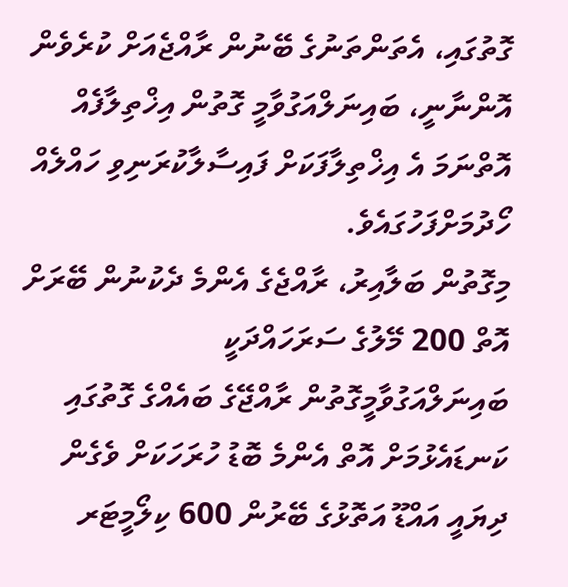ގޮތުގައި، އެތަންތަނުގެ ބޭނުން ރާއްޖެއަށް ކުރެވެން އޮންނާނީ، ބައިނަލްއަގުވާމީ ގޮތުން އިޚްތިލާފެއް އޮތްނަމަ އެ އިޚްތިލާފަކަށް ފައިސާލާކުރަނިވި ހައްލެއް ހޯދުމަށްފަހުގައެވެ.
މިގޮތުން ބަލާއިރު، ރާއްޖެގެ އެންމެ ދެކުނުން ބޭރަށް އޮތް 200 މޭލުގެ ސަރަހައްދަކީ ބައިނަލްއަގުވާމީގޮތުން ރާއްޖޭގެ ބައެއްގެ ގޮތުގައި ކަނޑައެޅުމަށް އޮތް އެންމެ ބޮޑު ހުރަހަކަށް ވެގެން ދިޔައީ އައްޑޫ އަތޮޅުގެ ބޭރުން 600 ކިލޯމީޓަރ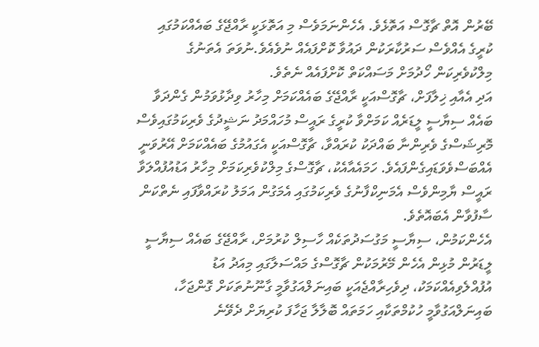ބޭރުން އޮތް ޗާގޮސް އަތޮޅެވެ. އެހެންނަމަވެސް މި އަތޮޅަކީ ރާއްޖޭގެ ބައެއްކަމުގައި ކުރީގެ އެއްވެސް ސަރުކާރަކުން ދައުވާ ކޮށްފައެއް ނުވެއެވެ.ނުވަތަ އެތަނުގެ މިލްކުވެރިކަން ހޯދުމަށް މަސައްކަތް ކޮށްފައެއް ނެތެވެ.
އަދި އެއާއި ޚިލާފަށް، ޗާގޮސްއަކީ ރާއްޖޭގެ ބައެއްކަމަށް މިހާރު ވިދާޅުވަމުން ގެންދަވާ ބައެއް ސިޔާސީ ލީޑަރެއް ކަމަށްވާ ކުރީގެ ރައީސް މުހައްމަދު ނަޝީދުގެ ވެރިކަމުގައިވެސް މޮރިޝަސްގެ ވެރިންނާ ބައްދަކު ކުރައްވާ، ޗާގޮސްއަކީ އެގައުމުގެ ބައެއްކަމަށް އޭރުވަނީ އެއްބަސްވެވަޑައިގެންފައެވެ. ހަމައެއާއެކު، ޗާގޮސްގެ މިލްކުވެރިކަމަށް މިހާރު އަޑުއުފުއްލަވާ ރައީސް ޔާމިންވެސް އެމަނިކްފާނުގެ ވެރިކަމުގައި އެމަގުން އަމަލު ކުރައްވާފައި ނެތްކަން ސާފުވާން އެބައޮތެވެ.
އެހެންކަމުން، ސިޔާސީ މަގުސަދުތަކެއް ހާސިލް ކުރުމަށް، ރާއްޖޭގެ ބައެއް ސިޔާސީ ލީޑަރުން މުޅިން އެހެން މޭރުމަކުން ޗާގޮސްގެ މައްސަލާގައި މިއަދު އަޑު އުފުއްލެވިއެއްކަމަކު، ދިވެހިރާއްޖެއަކީ ބައިނަލްއަގުވާމީ ގާނޫނުތަކަށް ގޮންޖަހާ، ބައިނަލްއަގުވާމީ ހުކުމްތަކާއި ހަމަތައް ބޮލާލާ ޖަހާފަ ކުރިޔަށް ދެވޭނެ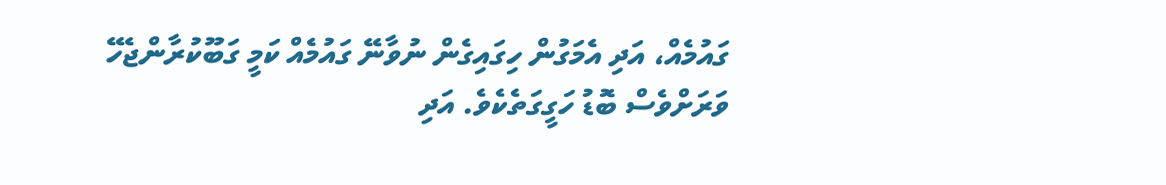ގައުމެއް، އަދި އެމަގުން ހިގައިގެން ނުވާނޭ ގައުމެއް ކަމީ ގަބޫކުރާންޖެހޭ ވަރަށްވެސް ބޮޑު ހަގީގަތެކެވެ. އަދި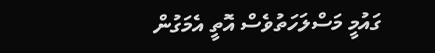ގައުމީ މަސްލަހަތުވެސް އޮތީ އެމަގުން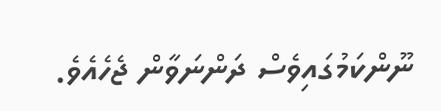ނޫންކަމުގައިވެސް ދަންނަވާން ޖެހެއެވެ.